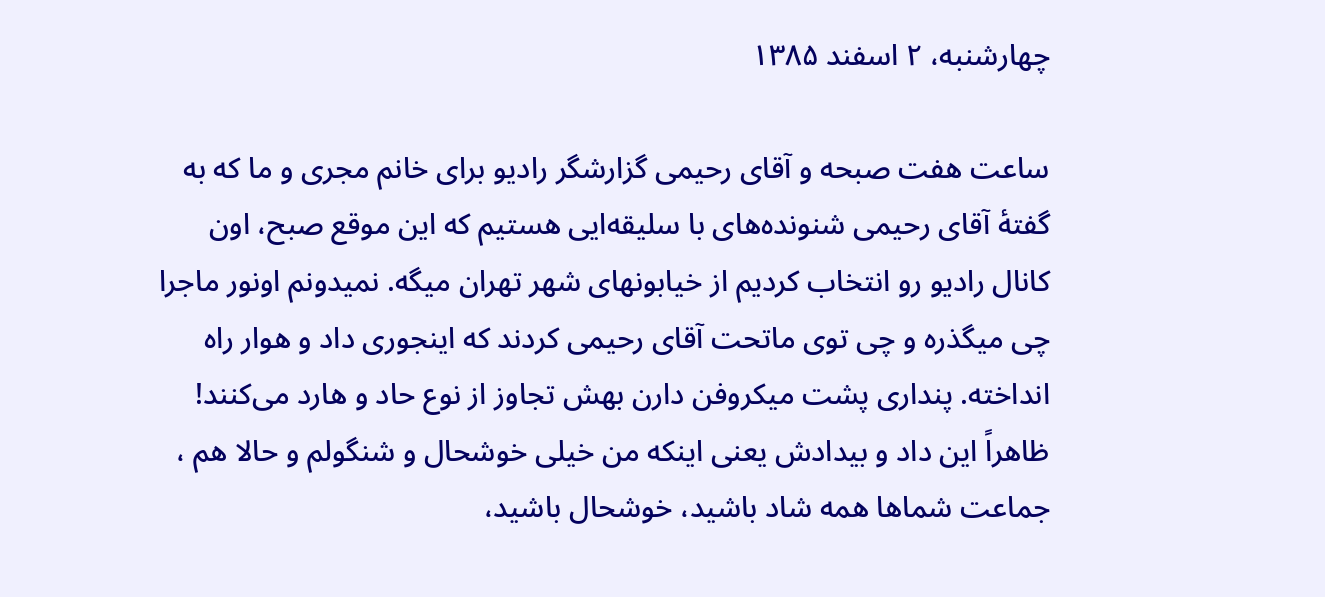چهارشنبه، ۲ اسفند ۱۳۸۵

ساعت هفت صبحه و آقای رحيمی گزارشگر راديو برای خانم مجری و ما كه به گفتۀ آقای رحيمی شنونده‌های با سليقه‌ایی هستيم كه اين موقع صبح، اون كانال راديو رو انتخاب كرديم از خيابونهای شهر تهران ميگه. نميدونم اونور ماجرا چی ميگذره و چی توی ماتحت آقای رحيمی كردند كه اينجوری داد و هوار راه انداخته. پنداری پشت ميكروفن دارن بهش تجاوز از نوع حاد و هارد می‌كنند! ظاهراً اين داد و بيدادش يعنی اينكه من خيلی خوشحال و شنگولم و حالا هم ، جماعت شماها همه شاد باشيد، خوشحال باشيد،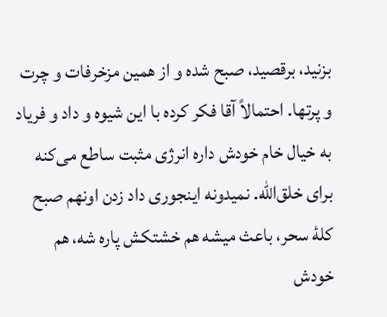بزنيد، برقصيد، صبح شده و از همين مزخرفات و چرت و پرتها. احتمالاً آقا فكر كرده با اين شيوه و داد و فرياد به خيال خام خودش داره انرژی مثبت ساطع می‌كنه برای خلق‌الله. نميدونه اينجوری داد زدن اونهم صبح كلۀ سحر، باعث ميشه هم خشتكش پاره شه، هم خودش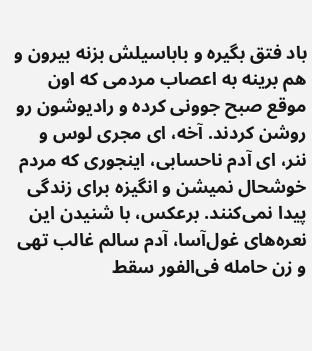باد فتق بگيره و بابا‌سيلش بزنه بيرون و هم برينه به اعصاب مردمی كه اون موقع صبح جوونی كرده و راديوشون رو روشن كردند. آخه، ای مجری لوس و ننر، ای آدم ناحسابی، اينجوری كه مردم خوشحال نميشن و انگيزه برای زندگی پيدا نمی‌كنند. برعكس، با شنيدن اين نعره‌های غول‌آسا، آدم سالم غالب تهی و زن حامله فی‌‌الفور سقط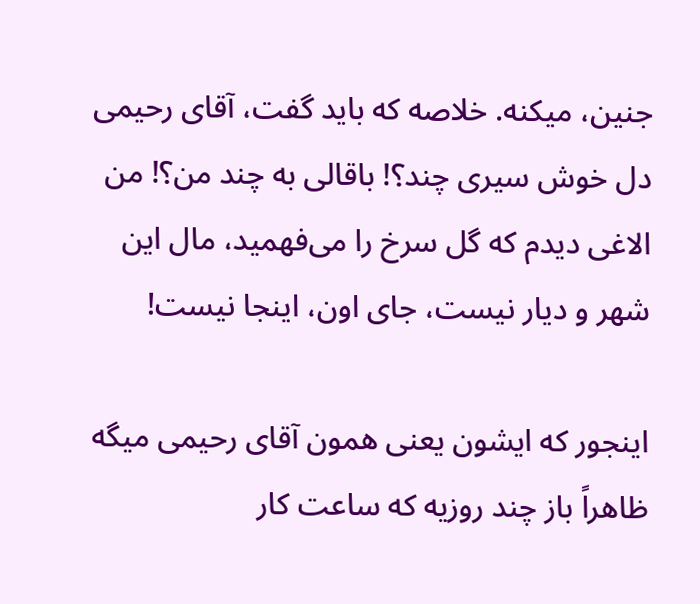جنين، ميكنه. خلاصه كه بايد گفت، آقای رحيمی دل خوش سيری چند؟! باقالی به چند من؟! من الاغی ديدم كه گل سرخ را می‌فهميد، مال اين شهر و ديار نيست، جای اون، اينجا نيست!

اينجور كه ايشون يعنی همون آقای رحيمی ميگه ظاهراً باز چند روزيه كه ساعت كار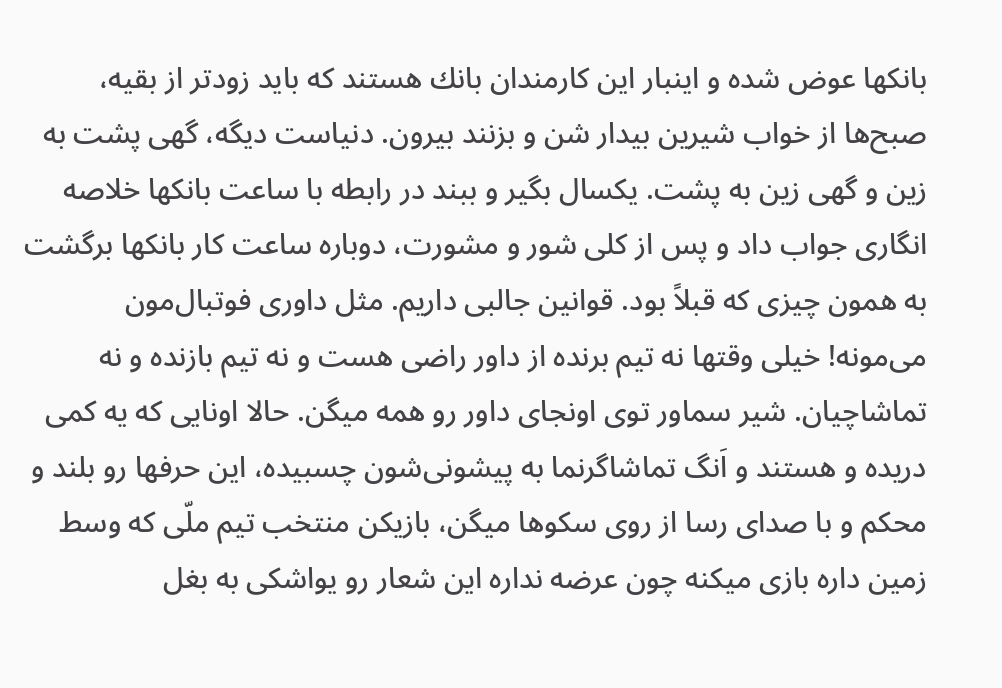بانكها عوض شده و اينبار اين كارمندان بانك هستند كه بايد زودتر از بقيه، صبح‌ها از خواب شيرين بيدار شن و بزنند بيرون. دنياست ديگه، گهی پشت به زين و گهی زين به پشت. يكسال بگير و ببند در رابطه با ساعت بانكها خلاصه انگاری جواب داد و پس از كلی شور و مشورت، دوباره ساعت كار بانكها برگشت به همون چيزی كه قبلاً بود. قوانين جالبی داريم. مثل داوری فوتبال‌مون می‌مونه! خيلی وقتها نه تيم برنده از داور راضی هست و نه تيم بازنده و نه تماشاچيان. شير سماور توی اونجای داور رو همه ميگن. حالا اونايی كه يه كمی دريده و هستند و اَنگ تماشاگرنما به پيشونی‌شون چسبيده، اين حرفها رو بلند و محكم و با صدای رسا از روی سكوها ميگن، بازيكن منتخب تيم ملّی كه وسط زمين داره بازی ميكنه چون عرضه نداره اين شعار رو يواشكی به بغل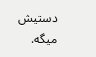دستيش ميگه.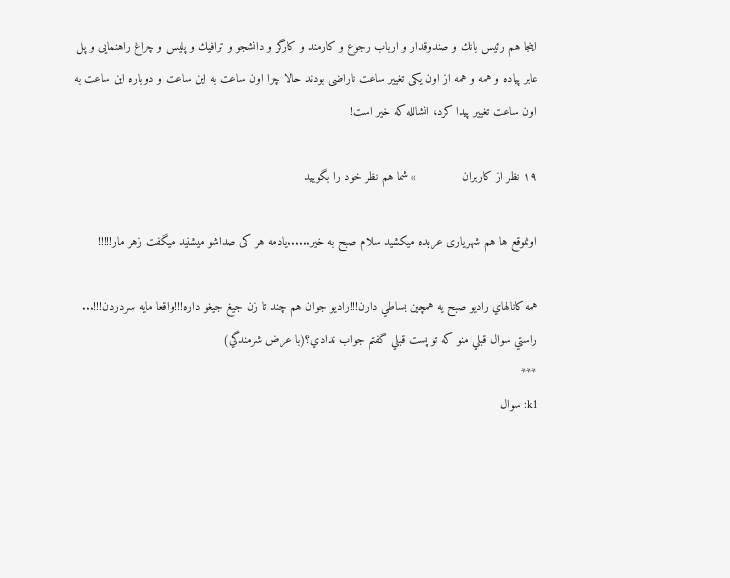اينجا هم رئيس بانك و صندوقدار و ارباب رجوع و كارمند و كارگر و دانشجو و ترافيك و پليس و چراغ راهنمايی و پل عابر پياده و همه و همه از اون يكی تغيير ساعت ناراضی بودند حالا چرا اون ساعت به اين ساعت و دوباره اين ساعت به اون ساعت تغيير پيدا كرد، انشالله كه خير است!

۱۹ نظر از کاربران             » شما هم نظر خود را بگویید

اونموقع ها هم شهریاری عربده میکشید سلام صبح به خیر......یادمه هر کی صداشو میشنید میگفت زهر مار!!!!!

همه كانالهاي راديو صبح يه همچين بساطي دارن!!!راديو جوان هم چند تا زن جيغ جيغو داره!!!واقعا مايه سردردن!!!...
راستي سوال قبلي منو كه تو پست قبلي گفتم جواب ندادي؟(با عرض شرمندگي)
***
k1: سوال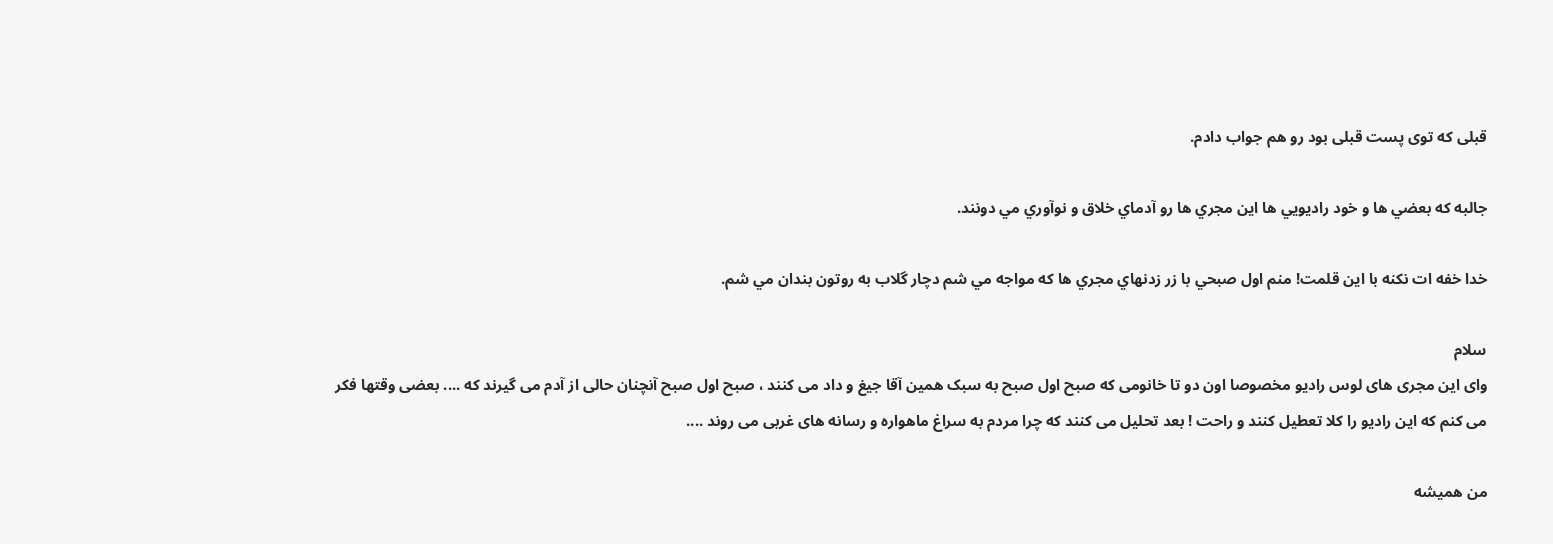قبلی كه توی پست قبلی بود رو هم جواب دادم.

جالبه كه بعضي ها و خود راديويي ها اين مجري ها رو آدماي خلاق و نوآوري مي دونند.

خدا خفه ات نكنه با اين قلمت! منم اول صبحي با زر زدنهاي مجري ها كه مواجه مي شم دچار گلاب به روتون بندان مي شم.

سلام
وای این مجری های لوس رادیو مخصوصا اون دو تا خانومی که صبح اول صبح به سبک همین آقا جیغ و داد می کنند ، صبح اول صبح آنچنان حالی از آدم می گیرند که .... بعضی وقتها فکر می کنم که این رادیو را کلا تعطیل کنند و راحت ! بعد تحلیل می کنند که چرا مردم به سراغ ماهواره و رسانه های غربی می روند ....

من هميشه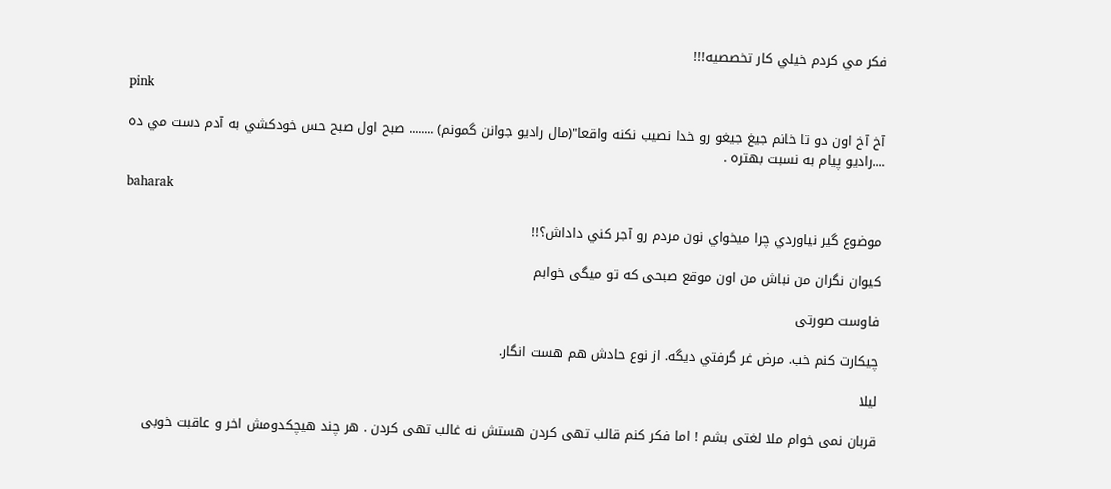فكر مي كردم خيلي كار تخصصيه!!!

pink

آخ آخ اون دو تا خانم جيغ جيغو رو خدا نصيب نكنه واقعا"(مال راديو جوانن گمونم) ........ صبح اول صبح حس خودكشي به آدم دست مي ده ....راديو پيام به نسبت بهتره .

baharak

موضوع گير نياوردي چرا ميخواي نون مردم رو آجر كني داداش؟!!

کیوان نگران من نباش من اون موقع صبحی که تو میگی خوابم

فاوست صورتی

چيكارت كنم خب. مرض غر گرفتي ديگه. از نوع حادش هم هست انگار.

لیلا

قربان نمی خوام ملا لغتی بشم ! اما فکر کنم قالب تهی کردن هستش نه غالب تهی کردن . هر چند هیچکدومش اخر و عاقبت خوبی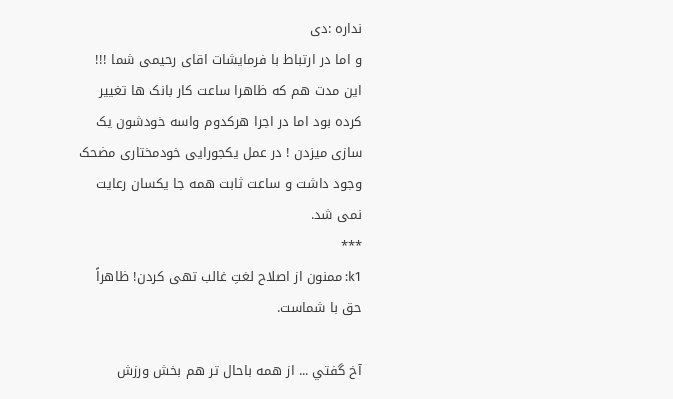نداره :دی
و اما در ارتباط با فرمایشات اقای رحیمی شما !!! این مدت هم که ظاهرا ساعت کار بانک ها تغییر کرده بود اما در اجرا هرکدوم واسه خودشون یک سازی میزدن ! در عمل یکجورایی خودمختاری مضحک وجود داشت و ساعت ثابت همه جا یکسان رعایت نمی شد.
***
k1: ممنون از اصلاح لغتِ غالب تهی كردن! ظاهراً حق با شماست.

آخ گفتي ... از همه باحال تر هم بخش ورزش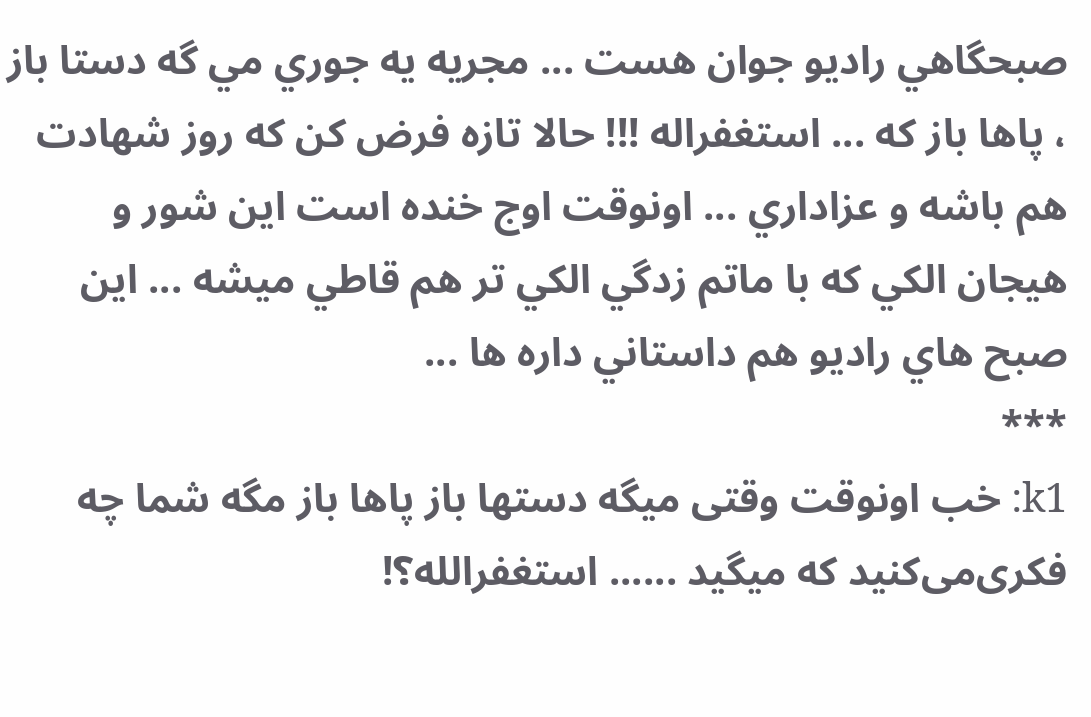صبحگاهي راديو جوان هست ... مجريه يه جوري مي گه دستا باز ، پاها باز كه ... استغفراله !!! حالا تازه فرض كن كه روز شهادت هم باشه و عزاداري ... اونوقت اوج خنده است اين شور و هيجان الكي كه با ماتم زدگي الكي تر هم قاطي ميشه ... اين صبح هاي راديو هم داستاني داره ها ...
***
k1: خب اونوقت وقتی ميگه دستها باز پاها باز مگه شما چه فكری‌می‌كنيد كه ميگيد ...... استغفرالله؟!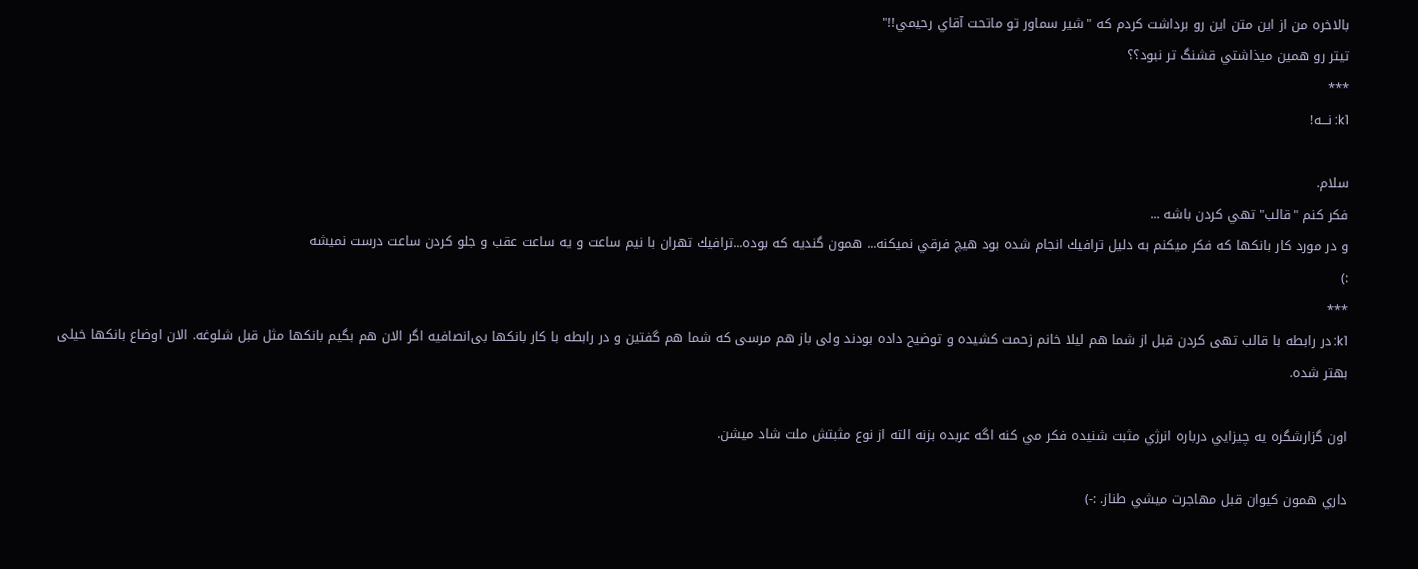بالاخره من از اين متن اين رو برداشت كردم كه "شير سماور تو ماتحت آقاي رحيمي!!"
تيتر رو همين ميذاشتي قشنگ تر نبود؟؟
***
k1: نـــه!

سلام.
فكر كنم "قالب" تهي كردن باشه ...
و در مورد كار بانكها كه فكر ميكنم به دليل ترافيك انجام شده بود هيچ فرقي نميكنه... همون گنديه كه بوده...ترافيك تهران با نيم ساعت و يه ساعت عقب و جلو كردن ساعت درست نميشه
:)
***
k1: در رابطه با قالب تهی كردن قبل از شما هم ليلا خانم زحمت كشيده و توضيح داده بودند ولی باز هم مرسی كه شما هم گفتين و در رابطه با كار بانكها بی‌انصافيه اگر الان هم بگيم بانكها مثل قبل شلوغه. الان اوضاع بانكها خيلی بهتر شده.

اون گزارشگره يه چيزايي درباره انرژي مثبت شنيده فكر مي كنه اگه عربده بزنه الته از نوع مثبتش ملت شاد ميشن.

داري همون كيوان قبل مهاجرت ميشي طناز. :-)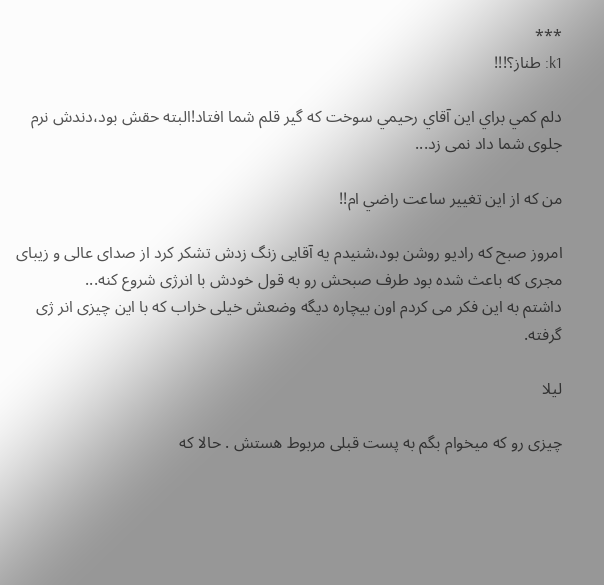***
k1: طناز؟!!!

دلم كمي براي اين آقاي رحيمي سوخت كه گير قلم شما افتاد!البته حقش بود،دندش نرم جلوی شما داد نمی زد...

من كه از اين تغيير ساعت راضي ام!!

امروز صبح که رادیو روشن بود،شنیدم یه آقایی زنگ زدش تشکر کرد از صدای عالی و زیبای مجری که باعث شده بود طرف صبحش رو به قول خودش با انرژی شروع کنه...
داشتم به این فکر می کردم اون بیچاره دیگه وضعش خیلی خراب که با این چیزی انر ژی گرفته.

لیلا

چیزی رو که میخوام بگم به پست قبلی مربوط هستش . حالا که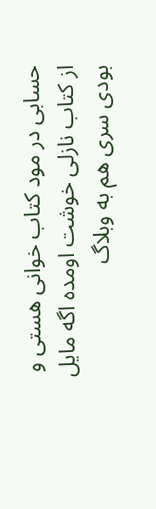حسابی در مود کتاب خوانی هستی و از کتاب نازلی خوشت اومده اگه مایل بودی سری هم به وبلاگ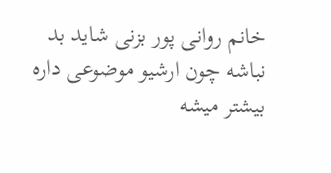خانم روانی پور بزنی شاید بد نباشه چون ارشیو موضوعی داره بیشتر میشه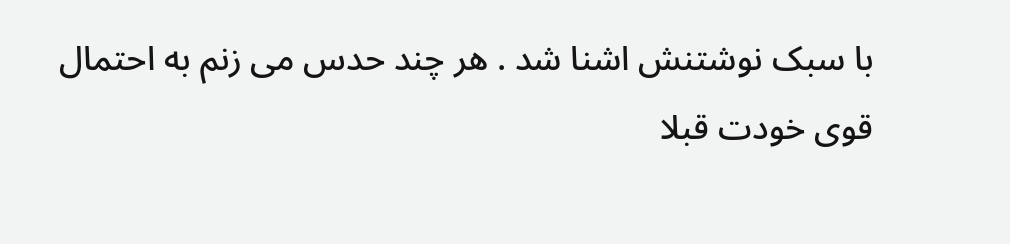با سبک نوشتنش اشنا شد . هر چند حدس می زنم به احتمال قوی خودت قبلا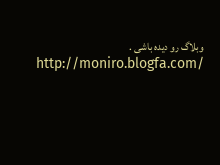وبلاگ رو دیده باشی .
http://moniro.blogfa.com/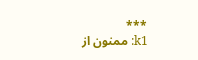***
k1: ممنون از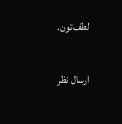لطف‌تون.

ارسال نظر